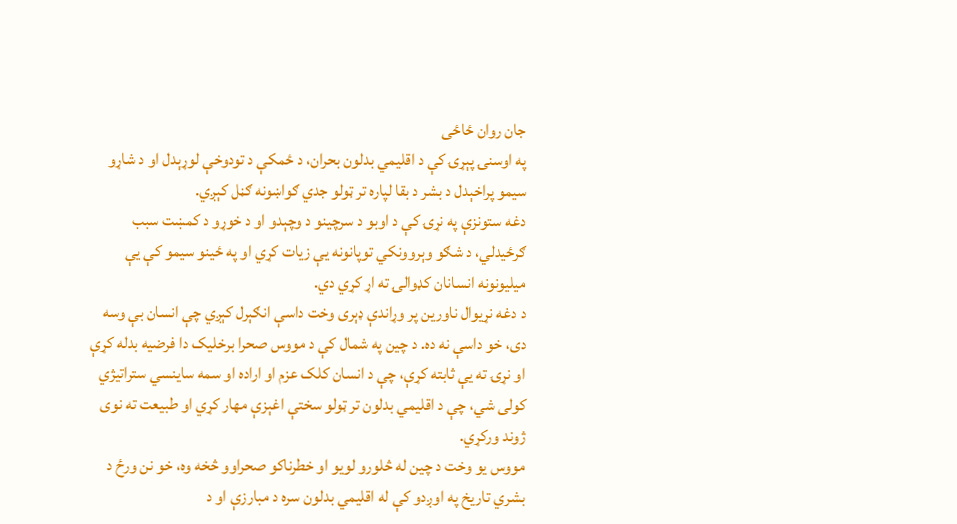جان روان ځاځی
په اوسنۍ پېړۍ کې د اقلیمي بدلون بحران، د ځمکې د تودوخې لوړېدل او د شاړو سیمو پراخېدل د بشر د بقا لپاره تر ټولو جدي ګواښونه ګڼل کېږي.
دغه ستونزې په نړۍ کې د اوبو د سرچینو د وچېدو او د خوړو د کمښت سبب ګرځيدلي، د شګو وېروونکي توپانونه يې زیات کړي او په ځينو سیمو کې يې ميليونونه انسانان کډوالۍ ته اړ کړي دي.
د دغه نړیوال ناورین پر وړاندې ډېری وخت داسې انګېرل کېږي چې انسان بې وسه دی، خو داسې نه ده. د چین په شمال کې د مووس صحرا برخلیک دا فرضیه بدله کړې او نړۍ ته یې ثابته کړې، چې د انسان کلک عزم او اراده او سمه ساینسي ستراتیژي کولی شي، چې د اقلیمي بدلون تر ټولو سختې اغېزې مهار کړي او طبیعت ته نوی ژوند ورکړي.
مووس یو وخت د چین له څلورو لویو او خطرناکو صحراوو څخه وه، خو نن ورځ د بشري تاریخ په اوږدو کې له اقلیمي بدلون سره د مبارزې او د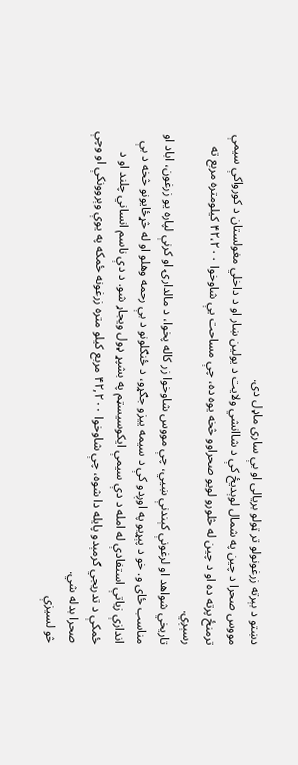دښتو د بېرته زرغونولو تر ټولو بریالی او بې ساری ماډل دی.
مووس صحرا د چين په شمال لوېديځ کې د شاانشي ولايت د يولين ښار او د داخلي مغولستان د کورواکې سيمې ترمنځ پرته ده او د چين له څلورو لويو صحراوو څخه یوه ده، چې مساحت يې شاوخوا ۴۲،۲۰۰ کيلومتره مربع ته رسېږي.
تاریخي شواهد او لرغونې کېندنې ښيي، چې مووس شاوخوا زر کاله پخوا، د مالدارۍ او کرنې لپاره یو زرغون، اباد او مناسب ځای و. خو د پېړیو په اوږدو کې د سیمه ییزو جګړو، د ځنګلونو د بې رحمه وهلو او له څړځایونو څخه د بې اندازې زیاتې استفادې له امله د دې سیمې ایکوسیسټم په بشپړ ډول ویجاړ شو. د دې ناسم انساني چلند او د ځمکې د تدریجي ګرمېدو پایله دا شوه، چې شاوخوا ۴۲,۲۰۰ مربع کیلو متره زرغونه ځمکه په یوې وېروونکې او وچې صحرا بدله شي.
څو لسيزې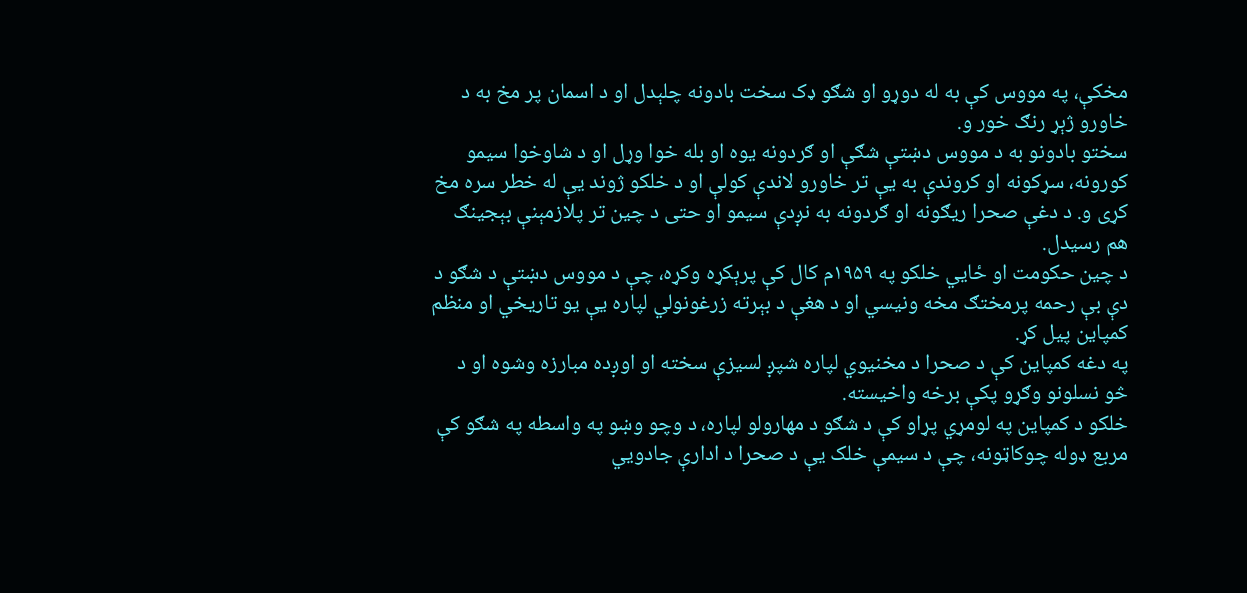مخکې، په مووس کې به له دوړو او شګو ډک سخت بادونه چلېدل او د اسمان پر مخ به د خاورو ژېړ رنګ خور و.
سختو بادونو به د مووس دښتې شګې او ګردونه يوه او بله خوا وړل او د شاوخوا سیمو کورونه، سړکونه او کروندې به يې تر خاورو لاندې کولې او د خلکو ژوند یې له خطر سره مخ کړی و. د دغې صحرا ریګونه او ګردونه به نږدې سیمو او حتی د چين تر پلازمېنې بېجينګ هم رسیدل.
د چین حکومت او ځایي خلکو په ۱۹۵۹م کال کې پرېکړه وکړه، چې د مووس دښتې د شګو د دې بې رحمه پرمختګ مخه ونیسي او د هغې د بېرته زرغونولي لپاره یې یو تاریخي او منظم کمپاین پیل کړ.
په دغه کمپاین کې د صحرا د مخنيوي لپاره شپږ لسیزې سخته او اوږده مبارزه وشوه او د څو نسلونو وګړو پکې برخه واخیسته.
خلکو د کمپاين په لومړي پړاو کې د شګو د مهارولو لپاره، د وچو وښو په واسطه په شګو کې مربع ډوله چوکاټونه، چې د سیمې خلک یې د صحرا د ادارې جادويي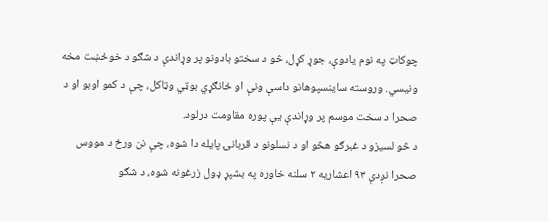چوکاټ په نوم یادوې، جوړ کړل، څو د سختو بادونو پر وړاندې د شګو د خوځښت مخه ونیسي. وروسته ساینسپوهانو داسې ونې او ځانګړي بوټي وټاکل، چې د کمو اوبو او د صحرا د سخت موسم پر وړاندې يې پوره مقاومت درلود.
د څو لسیزو د غبرګو هڅو او د نسلونو د قربانۍ پایله دا شوه، چې نن ورځ د مووس صحرا نږدې ۹۳ اعشاريه ۲ سلنه خاوره په بشپړ ډول زرغونه شوه، د شګو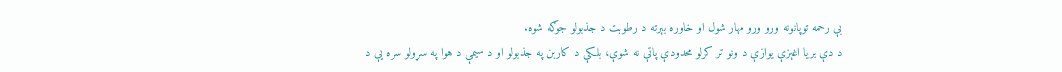بې رحمه توپانونه ورو ورو مهار شول او خاوره بېرته د رطوبت د جذبولو جوګه شوه.
د دې بریا اغېزې یوازې د ونو تر کرلو محدودې پاتې نه شوې، بلکې د کاربن په جذبولو او د سیمې د هوا په سړولو سره یې د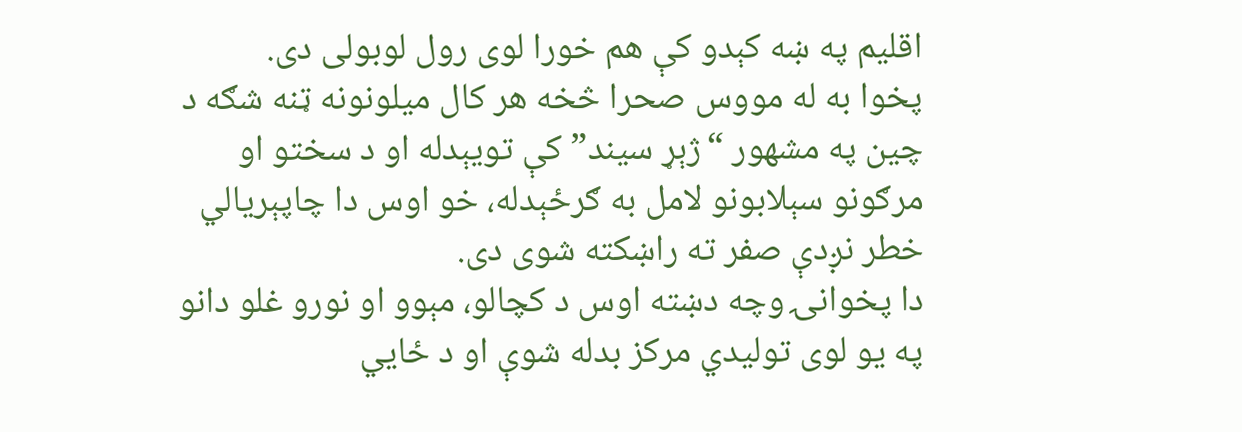اقلیم په ښه کېدو کې هم خورا لوی رول لوبولی دی.
پخوا به له مووس صحرا څخه هر کال میلونونه ټنه شګه د چین په مشهور “ژېړ سیند” کې تویېدله او د سختو او مرګونو سېلابونو لامل به ګرځېدله، خو اوس دا چاپېریالي خطر نږدې صفر ته راښکته شوی دی.
دا پخوانۍ وچه دښته اوس د کچالو، مېوو او نورو غلو دانو په یو لوی تولیدي مرکز بدله شوې او د ځایي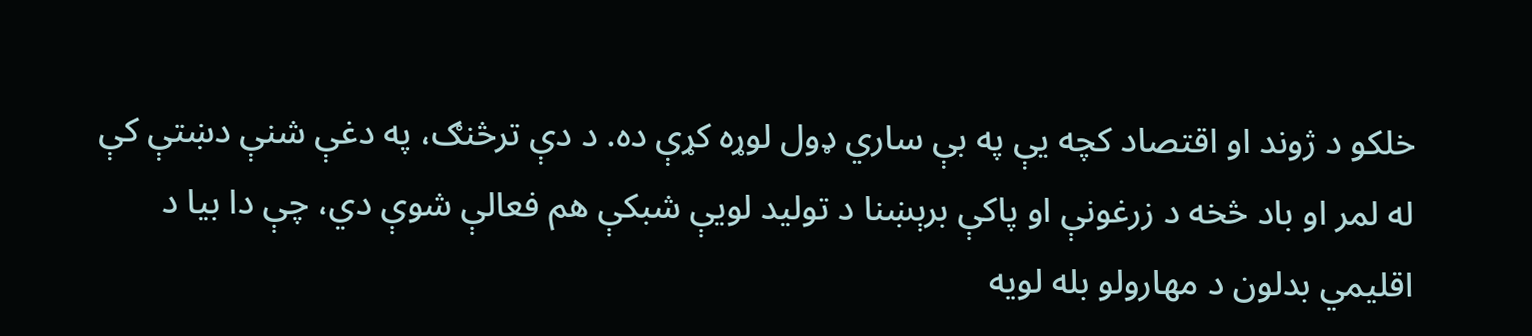خلکو د ژوند او اقتصاد کچه یې په بې ساري ډول لوړه کړې ده. د دې ترڅنګ، په دغې شنې دښتې کې له لمر او باد څخه د زرغونې او پاکې برېښنا د تولید لویې شبکې هم فعالې شوې دي، چې دا بیا د اقلیمي بدلون د مهارولو بله لویه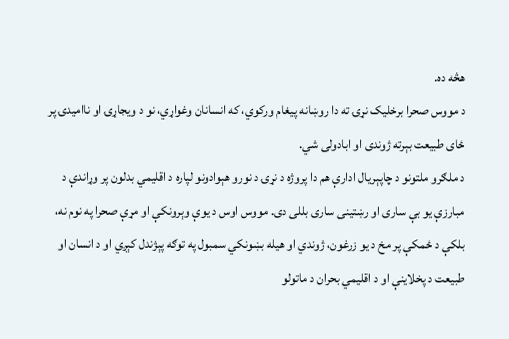هڅه ده.
د مووس صحرا برخلیک نړۍ ته دا روښانه پیغام ورکوي، که انسانان وغواړي، نو د ویجاړۍ او ناامیدۍ پر ځای طبیعت بېرته ژوندی او ابادولی شي.
د ملګرو ملتونو د چاپېریال ادارې هم دا پروژه د نړۍ د نورو هېوادونو لپاره د اقلیمي بدلون پر وړاندې د مبارزې یو بې ساری او رښتینی ساری بللی دی. مووس اوس د یوې وېرونکې او مړې صحرا په نوم نه، بلکې د ځمکې پر مخ د یو زرغون، ژوندي او هیله بښونکي سمبول په توګه پېژندل کېږي او د انسان او طبیعت د پخلاینې او د اقلیمي بحران د ماتولو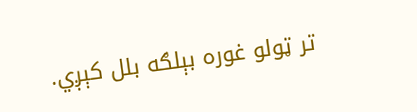تر ټولو غوره بېلګه بلل کېږي.